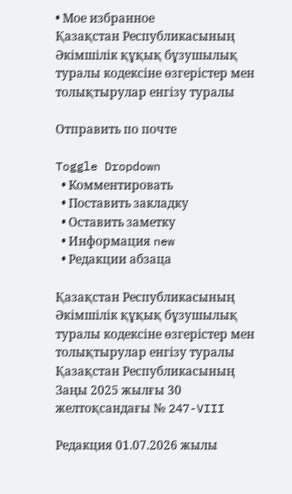• Мое избранное
Қазақстан Республикасының Әкімшілік құқық бұзушылық туралы кодексіне өзгерістер мен толықтырулар енгізу туралы

Отправить по почте

Toggle Dropdown
  • Комментировать
  • Поставить закладку
  • Оставить заметку
  • Информация new
  • Редакции абзаца

Қазақстан Республикасының Әкімшілік құқық бұзушылық туралы кодексіне өзгерістер мен толықтырулар енгізу туралы Қазақстан Республикасының Заңы 2025 жылғы 30 желтоқсандағы № 247-VIII

Редакция 01.07.2026 жылы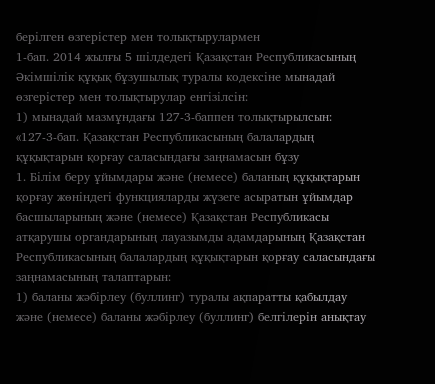берілген өзгерістер мен толықтырулармен
1-бап. 2014 жылғы 5 шілдедегі Қазақстан Республикасының Әкімшілік құқық бұзушылық туралы кодексіне мынадай өзгерістер мен толықтырулар енгізілсін:
1) мынадай мазмұндағы 127-3-баппен толықтырылсын:
«127-3-бап. Қазақстан Республикасының балалардың құқықтарын қорғау саласындағы заңнамасын бұзу
1. Білім беру ұйымдары және (немесе) баланың құқықтарын қорғау жөніндегі функцияларды жүзеге асыратын ұйымдар басшыларының және (немесе) Қазақстан Республикасы атқарушы органдарының лауазымды адамдарының Қазақстан Республикасының балалардың құқықтарын қорғау саласындағы заңнамасының талаптарын:
1) баланы жәбірлеу (буллинг) туралы ақпаратты қабылдау және (немесе) баланы жәбірлеу (буллинг) белгілерін анықтау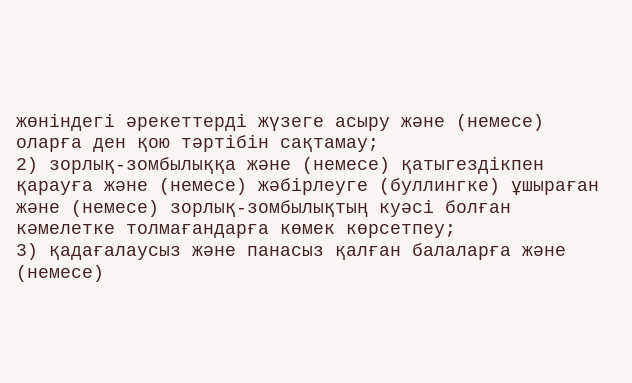жөніндегі әрекеттерді жүзеге асыру және (немесе) оларға ден қою тәртібін сақтамау;
2) зорлық-зомбылыққа және (немесе) қатыгездікпен қарауға және (немесе) жәбірлеуге (буллингке) ұшыраған және (немесе) зорлық-зомбылықтың куәсі болған кәмелетке толмағандарға көмек көрсетпеу;
3) қадағалаусыз және панасыз қалған балаларға және (немесе)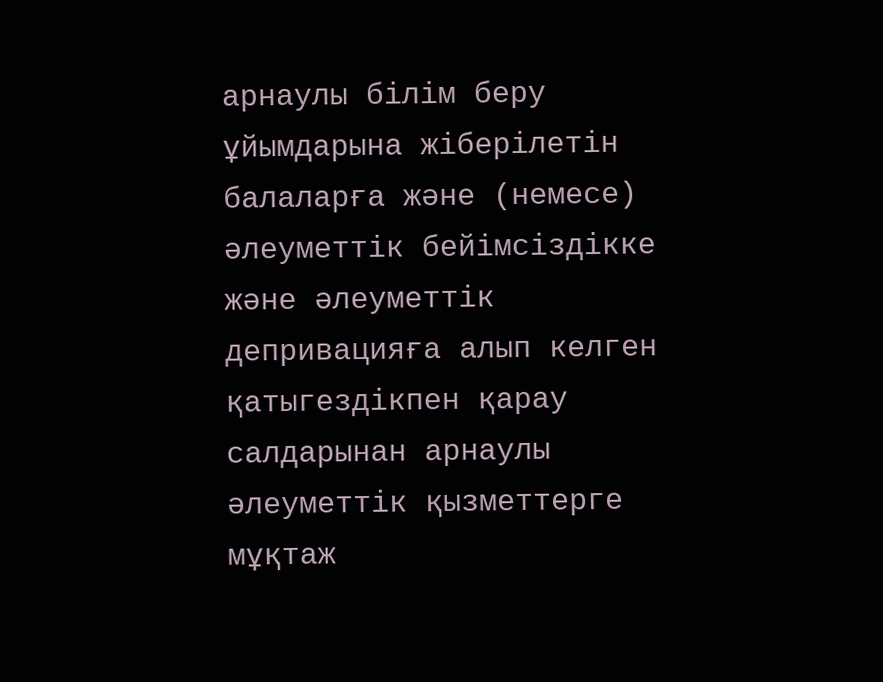арнаулы білім беру ұйымдарына жіберілетін балаларға және (немесе) әлеуметтік бейімсіздікке және әлеуметтік депривацияға алып келген қатыгездікпен қарау салдарынан арнаулы әлеуметтік қызметтерге мұқтаж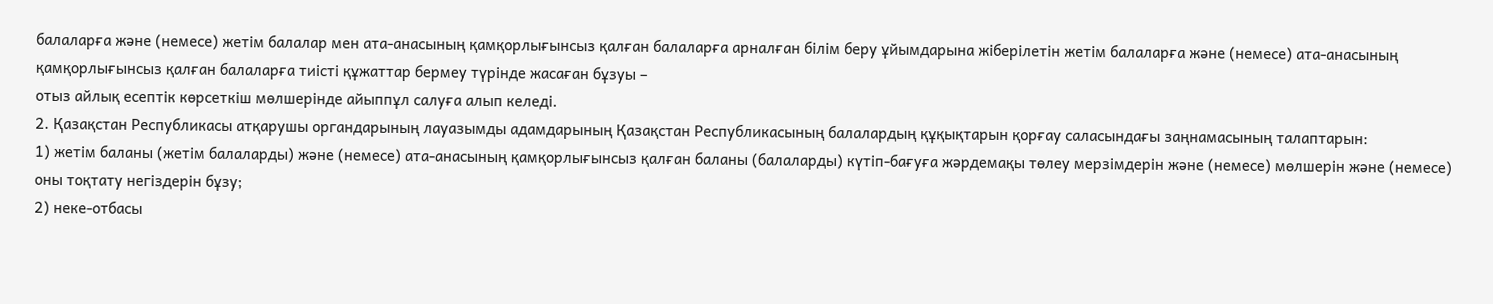балаларға және (немесе) жетім балалар мен ата-анасының қамқорлығынсыз қалған балаларға арналған білім беру ұйымдарына жіберілетін жетім балаларға және (немесе) ата-анасының қамқорлығынсыз қалған балаларға тиісті құжаттар бермеу түрінде жасаған бұзуы –
отыз айлық есептік көрсеткіш мөлшерінде айыппұл салуға алып келеді.
2. Қазақстан Республикасы атқарушы органдарының лауазымды адамдарының Қазақстан Республикасының балалардың құқықтарын қорғау саласындағы заңнамасының талаптарын:
1) жетім баланы (жетім балаларды) және (немесе) ата-анасының қамқорлығынсыз қалған баланы (балаларды) күтіп-бағуға жәрдемақы төлеу мерзімдерін және (немесе) мөлшерін және (немесе) оны тоқтату негіздерін бұзу;
2) неке-отбасы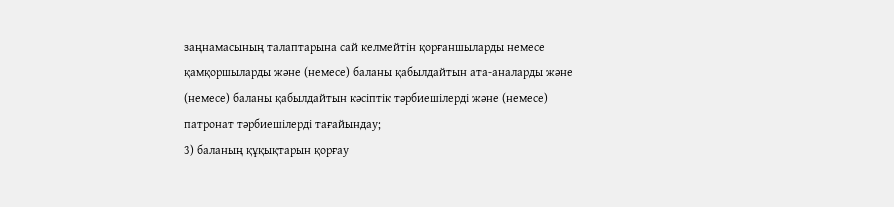заңнамасының талаптарына сай келмейтін қорғаншыларды немесе қамқоршыларды және (немесе) баланы қабылдайтын ата-аналарды және (немесе) баланы қабылдайтын кәсіптік тәрбиешілерді және (немесе) патронат тәрбиешілерді тағайындау;
3) баланың құқықтарын қорғау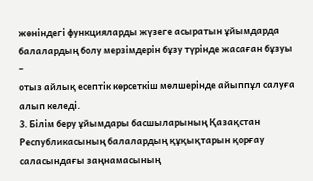жөніндегі функцияларды жүзеге асыратын ұйымдарда балалардың болу мерзімдерін бұзу түрінде жасаған бұзуы –
отыз айлық есептік көрсеткіш мөлшерінде айыппұл салуға алып келеді.
3. Білім беру ұйымдары басшыларының Қазақстан Республикасының балалардың құқықтарын қорғау саласындағы заңнамасының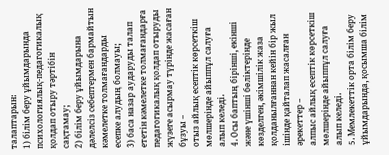талаптарын:
1) білім беру ұйымдарында психологиялық-педагогикалық қолдап отыру тәртібін сақтамау;
2) білім беру ұйымдарына дәлелсіз себептермен бармайтын кәмелетке толмағандарды есепке алудың болмауы;
3) баса назар аударуды талап ететін кәмелетке толмағандарға педагогикалық қолдап отыруды жүзеге асырмау түрінде жасаған бұзуы –
отыз айлық есептік көрсеткіш мөлшерінде айыппұл салуға алып келеді.
4. Осы баптың бірінші, екінші және үшінші бөліктерінде көзделген, әкімшілік жаза қолданылғаннан кейін бір жыл ішінде қайталап жасалған әрекеттер –
алпыс айлық есептік көрсеткіш мөлшерінде айыппұл салуға алып келеді.
5. Мемлекеттік орта білім беру ұйымдарында, қосымша білім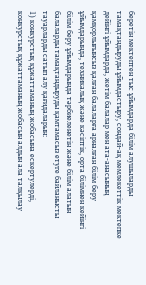беретін мектептен тыс ұйымдарда білім алушыларды тамақтандыруды ұйымдастыру, сондай-ақ мемлекеттік мектепке дейінгі ұйымдарда, жетім балалар мен ата-анасының қамқорлығынсыз қалған балаларға арналған білім беру ұйымдарында, техникалық және кәсіптік, орта білімнен кейінгі білім беру ұйымдарында тәрбиеленетін және білім алатын балаларды тамақтандыруды қамтамасыз етуге байланысты тауарларды сатып алу қағидаларын:
1) конкурстық құжаттаманың жобасына ескертулерді, конкурстық құжаттаманың жобасын алдын ала талқылау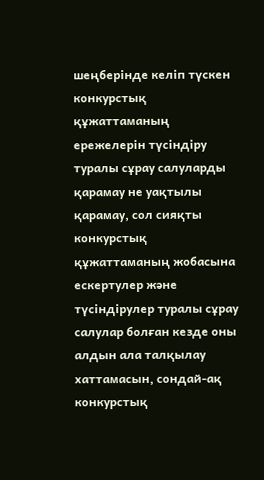шеңберінде келіп түскен конкурстық құжаттаманың ережелерін түсіндіру туралы сұрау салуларды қарамау не уақтылы қарамау, сол сияқты конкурстық құжаттаманың жобасына ескертулер және түсіндірулер туралы сұрау салулар болған кезде оны алдын ала талқылау хаттамасын, сондай-ақ конкурстық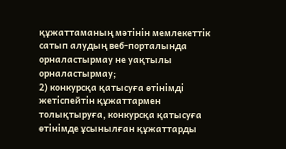құжаттаманың мәтінін мемлекеттік сатып алудың веб-порталында орналастырмау не уақтылы орналастырмау;
2) конкурсқа қатысуға өтінімді жетіспейтін құжаттармен толықтыруға, конкурсқа қатысуға өтінімде ұсынылған құжаттарды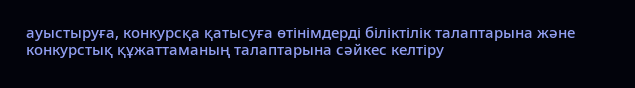ауыстыруға, конкурсқа қатысуға өтінімдерді біліктілік талаптарына және конкурстық құжаттаманың талаптарына сәйкес келтіру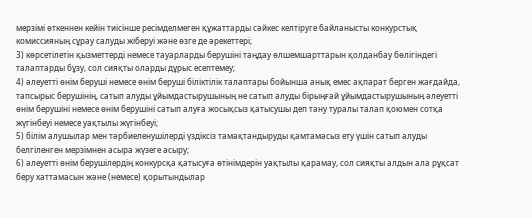мерзімі өткеннен кейін тиісінше ресімделмеген құжаттарды сәйкес келтіруге байланысты конкурстық комиссияның сұрау салуды жіберуі және өзге де әрекеттері;
3) көрсетілетін қызметтерді немесе тауарларды берушіні таңдау өлшемшарттарын қолданбау бөлігіндегі талаптарды бұзу, сол сияқты оларды дұрыс есептемеу;
4) әлеуетті өнім беруші немесе өнім беруші біліктілік талаптары бойынша анық емес ақпарат берген жағдайда, тапсырыс берушінің, сатып алуды ұйымдастырушының не сатып алуды бірыңғай ұйымдастырушының әлеуетті өнім берушіні немесе өнім берушіні сатып алуға жосықсыз қатысушы деп тану туралы талап қоюмен сотқа жүгінбеуі немесе уақтылы жүгінбеуі;
5) білім алушылар мен тәрбиеленушілерді үздіксіз тамақтандыруды қамтамасыз ету үшін сатып алуды белгіленген мерзімнен асыра жүзеге асыру;
6) әлеуетті өнім берушілердің конкурсқа қатысуға өтінімдерін уақтылы қарамау, сол сияқты алдын ала рұқсат беру хаттамасын және (немесе) қорытындылар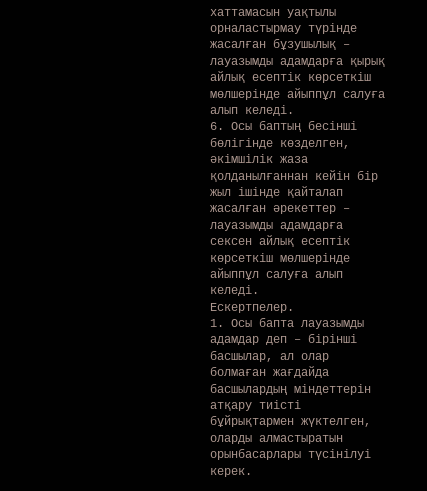хаттамасын уақтылы орналастырмау түрінде жасалған бұзушылық –
лауазымды адамдарға қырық айлық есептік көрсеткіш мөлшерінде айыппұл салуға алып келеді.
6. Осы баптың бесінші бөлігінде көзделген, әкімшілік жаза қолданылғаннан кейін бір жыл ішінде қайталап жасалған әрекеттер –
лауазымды адамдарға сексен айлық есептік көрсеткіш мөлшерінде айыппұл салуға алып келеді.
Ескертпелер.
1. Осы бапта лауазымды адамдар деп – бірінші басшылар, ал олар болмаған жағдайда басшылардың міндеттерін атқару тиісті бұйрықтармен жүктелген, оларды алмастыратын орынбасарлары түсінілуі керек.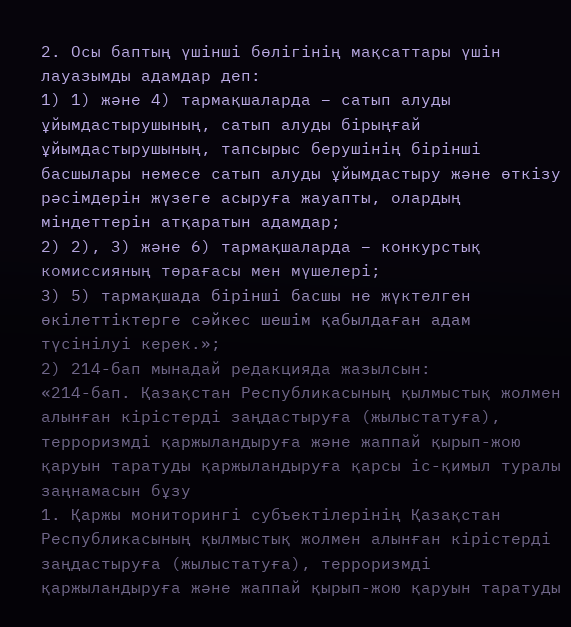2. Осы баптың үшінші бөлігінің мақсаттары үшін лауазымды адамдар деп:
1) 1) және 4) тармақшаларда – сатып алуды ұйымдастырушының, сатып алуды бірыңғай ұйымдастырушының, тапсырыс берушінің бірінші басшылары немесе сатып алуды ұйымдастыру және өткізу рәсімдерін жүзеге асыруға жауапты, олардың міндеттерін атқаратын адамдар;
2) 2), 3) және 6) тармақшаларда – конкурстық комиссияның төрағасы мен мүшелері;
3) 5) тармақшада бірінші басшы не жүктелген өкілеттіктерге сәйкес шешім қабылдаған адам түсінілуі керек.»;
2) 214-бап мынадай редакцияда жазылсын:
«214-бап. Қазақстан Республикасының қылмыстық жолмен алынған кірістерді заңдастыруға (жылыстатуға), терроризмді қаржыландыруға және жаппай қырып-жою қаруын таратуды қаржыландыруға қарсы іс-қимыл туралы заңнамасын бұзу
1. Қаржы мониторингі субъектілерінің Қазақстан Республикасының қылмыстық жолмен алынған кірістерді заңдастыруға (жылыстатуға), терроризмді қаржыландыруға және жаппай қырып-жою қаруын таратуды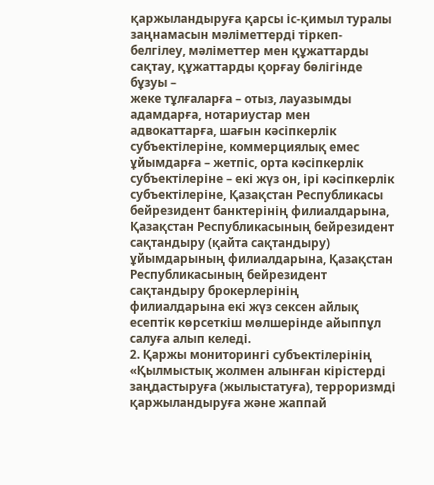қаржыландыруға қарсы іс-қимыл туралы заңнамасын мәліметтерді тіркеп-белгілеу, мәліметтер мен құжаттарды сақтау, құжаттарды қорғау бөлігінде бұзуы –
жеке тұлғаларға – отыз, лауазымды адамдарға, нотариустар мен адвокаттарға, шағын кәсіпкерлік субъектілеріне, коммерциялық емес ұйымдарға – жетпіс, орта кәсіпкерлік субъектілеріне – екі жүз он, ірі кәсіпкерлік субъектілеріне, Қазақстан Республикасы бейрезидент банктерінің филиалдарына, Қазақстан Республикасының бейрезидент сақтандыру (қайта сақтандыру) ұйымдарының филиалдарына, Қазақстан Республикасының бейрезидент сақтандыру брокерлерінің филиалдарына екі жүз сексен айлық есептік көрсеткіш мөлшерінде айыппұл салуға алып келеді.
2. Қаржы мониторингі субъектілерінің «Қылмыстық жолмен алынған кірістерді заңдастыруға (жылыстатуға), терроризмді қаржыландыруға және жаппай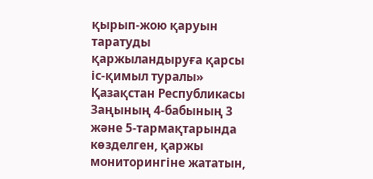қырып-жою қаруын таратуды қаржыландыруға қарсы іс-қимыл туралы» Қазақстан Республикасы Заңының 4-бабының 3 және 5-тармақтарында көзделген, қаржы мониторингіне жататын,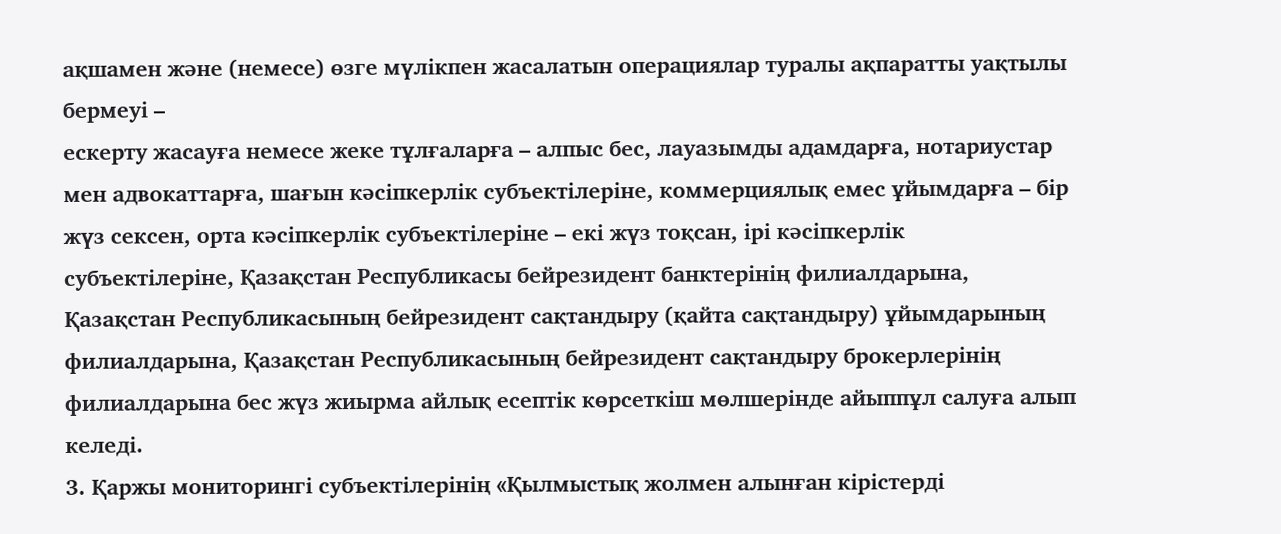ақшамен және (немесе) өзге мүлікпен жасалатын операциялар туралы ақпаратты уақтылы бермеуі –
ескерту жасауға немесе жеке тұлғаларға – алпыс бес, лауазымды адамдарға, нотариустар мен адвокаттарға, шағын кәсіпкерлік субъектілеріне, коммерциялық емес ұйымдарға – бір жүз сексен, орта кәсіпкерлік субъектілеріне – екі жүз тоқсан, ірі кәсіпкерлік субъектілеріне, Қазақстан Республикасы бейрезидент банктерінің филиалдарына, Қазақстан Республикасының бейрезидент сақтандыру (қайта сақтандыру) ұйымдарының филиалдарына, Қазақстан Республикасының бейрезидент сақтандыру брокерлерінің филиалдарына бес жүз жиырма айлық есептік көрсеткіш мөлшерінде айыппұл салуға алып келеді.
3. Қаржы мониторингі субъектілерінің «Қылмыстық жолмен алынған кірістерді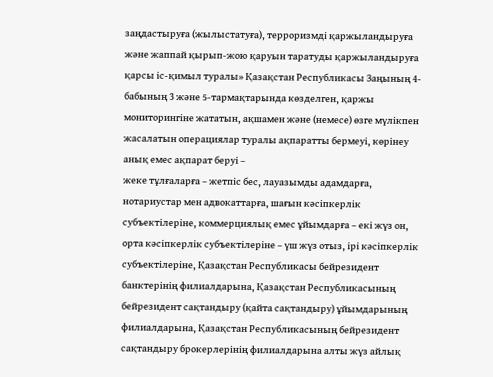заңдастыруға (жылыстатуға), терроризмді қаржыландыруға және жаппай қырып-жою қаруын таратуды қаржыландыруға қарсы іс-қимыл туралы» Қазақстан Республикасы Заңының 4-бабының 3 және 5-тармақтарында көзделген, қаржы мониторингіне жататын, ақшамен және (немесе) өзге мүлікпен жасалатын операциялар туралы ақпаратты бермеуі, көрінеу анық емес ақпарат беруі –
жеке тұлғаларға – жетпіс бес, лауазымды адамдарға, нотариустар мен адвокаттарға, шағын кәсіпкерлік субъектілеріне, коммерциялық емес ұйымдарға – екі жүз он, орта кәсіпкерлік субъектілеріне – үш жүз отыз, ірі кәсіпкерлік субъектілеріне, Қазақстан Республикасы бейрезидент банктерінің филиалдарына, Қазақстан Республикасының бейрезидент сақтандыру (қайта сақтандыру) ұйымдарының филиалдарына, Қазақстан Республикасының бейрезидент сақтандыру брокерлерінің филиалдарына алты жүз айлық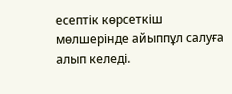есептік көрсеткіш мөлшерінде айыппұл салуға алып келеді.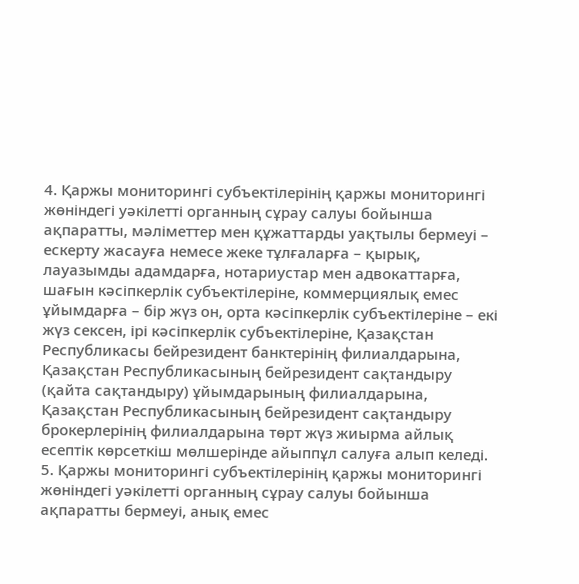4. Қаржы мониторингі субъектілерінің қаржы мониторингі жөніндегі уәкілетті органның сұрау салуы бойынша ақпаратты, мәліметтер мен құжаттарды уақтылы бермеуі –
ескерту жасауға немесе жеке тұлғаларға – қырық, лауазымды адамдарға, нотариустар мен адвокаттарға, шағын кәсіпкерлік субъектілеріне, коммерциялық емес ұйымдарға – бір жүз он, орта кәсіпкерлік субъектілеріне – екі жүз сексен, ірі кәсіпкерлік субъектілеріне, Қазақстан Республикасы бейрезидент банктерінің филиалдарына, Қазақстан Республикасының бейрезидент сақтандыру (қайта сақтандыру) ұйымдарының филиалдарына, Қазақстан Республикасының бейрезидент сақтандыру брокерлерінің филиалдарына төрт жүз жиырма айлық есептік көрсеткіш мөлшерінде айыппұл салуға алып келеді.
5. Қаржы мониторингі субъектілерінің қаржы мониторингі жөніндегі уәкілетті органның сұрау салуы бойынша ақпаратты бермеуі, анық емес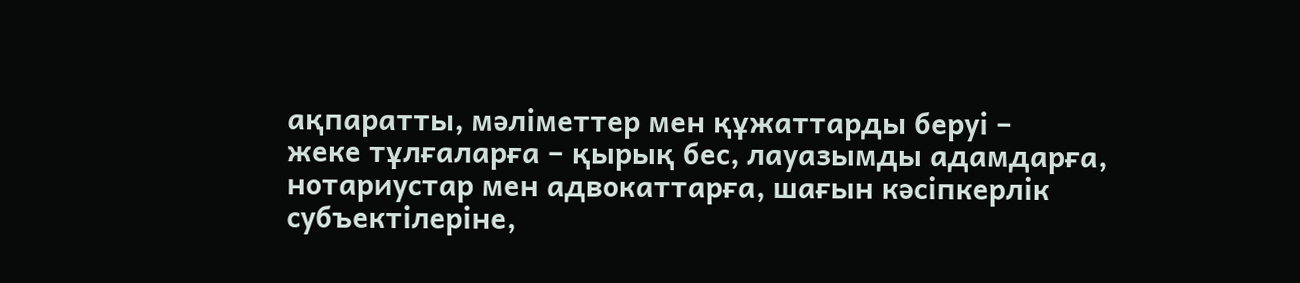ақпаратты, мәліметтер мен құжаттарды беруі –
жеке тұлғаларға – қырық бес, лауазымды адамдарға, нотариустар мен адвокаттарға, шағын кәсіпкерлік субъектілеріне,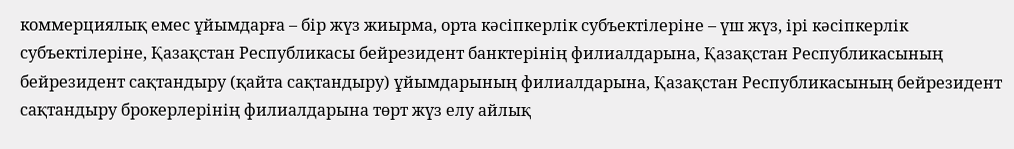коммерциялық емес ұйымдарға – бір жүз жиырма, орта кәсіпкерлік субъектілеріне – үш жүз, ірі кәсіпкерлік субъектілеріне, Қазақстан Республикасы бейрезидент банктерінің филиалдарына, Қазақстан Республикасының бейрезидент сақтандыру (қайта сақтандыру) ұйымдарының филиалдарына, Қазақстан Республикасының бейрезидент сақтандыру брокерлерінің филиалдарына төрт жүз елу айлық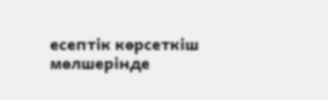есептік көрсеткіш мөлшерінде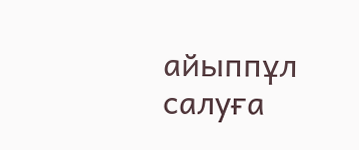айыппұл салуға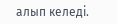алып келеді.